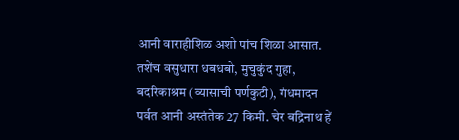आनी वाराहीशिळ अशो पांच शिळा आसात. तशेंच वसुधारा धबधबो, मुचुकुंद गुहा, बदरिकाश्रम (व्यासाची पर्णकुटी), गंधमादन पर्वत आनी अस्तंतेक 27 किमी. चेर बद्रिनाथ हें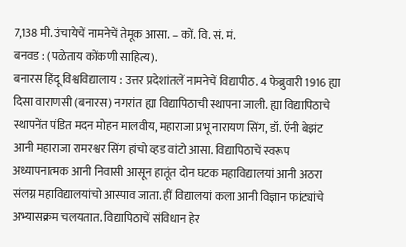7,138 मी. उंचायेचें नामनेचें तेमूक आसा. – कों. वि. सं. मं.
बनवड : (पळेताय कोंकणी साहित्य).
बनारस हिंदू विश्वविद्यालाय : उत्तर प्रदेशांतलें नामनेचें विद्यापीठ. 4 फेब्रुवारी 1916 ह्या दिसा वाराणसी (बनारस) नगरांत ह्या विद्यापिठाची स्थापना जाली. ह्या विद्यापिठाचे स्थापनेंत पंडित मदन मोहन मालवीय, महाराजा प्रभू नारायण सिंग, डॉ. ऍनी बेझंट आनी महाराजा रामरश्वर सिंग हांचो व्हड वांटो आसा. विद्यापिठाचें स्वरूप अध्यापनात्मक आनी निवासी आसून हातूंत दोन घटक महाविद्यालयां आनी अठरा संलग्न महाविद्यालयांचो आस्पाव जाता. हीं विद्यालयां कला आनी विज्ञान फांट्यांचे अभ्यासक्रम चलयतात. विद्यापिठाचें संविधान हेर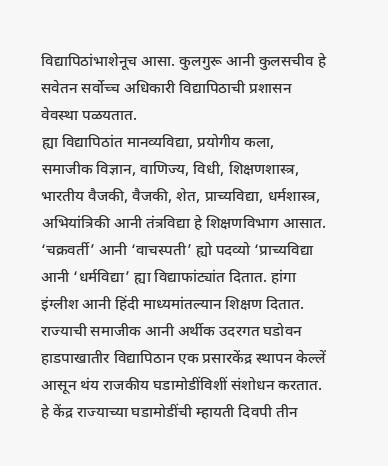विद्यापिठांभाशेनूच आसा. कुलगुरू आनी कुलसचीव हे सवेतन सर्वोच्च अधिकारी विद्यापिठाची प्रशासन वेवस्था पळयतात.
ह्या विद्यापिठांत मानव्यविद्या, प्रयोगीय कला, समाजीक विज्ञान, वाणिज्य, विधी, शिक्षणशास्त्र, भारतीय वैजकी, वैजकी, शेत, प्राच्यविद्या, धर्मशास्त्र, अभियांत्रिकी आनी तंत्रविद्या हे शिक्षणविभाग आसात. ‘चक्रवर्ती’ आनी ‘वाचस्पती’ ह्यो पदव्यो ‘प्राच्यविद्या आनी ‘धर्मविद्या’ ह्या विद्याफांट्यांत दितात. हांगा इंग्लीश आनी हिंदी माध्यमांतल्यान शिक्षण दितात.
राज्याची समाजीक आनी अर्थीक उदरगत घडोवन हाडपाखातीर विद्यापिठान एक प्रसारकेंद्र स्थापन केल्लें आसून थंय राजकीय घडामोडींविशीं संशोधन करतात. हे केंद्र राज्याच्या घडामोडींची म्हायती दिवपी तीन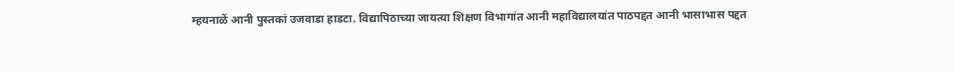म्हयनाळें आनी पुस्तकां उजवाडा हाडटा. विद्यापिठाच्या जायत्या शिक्षण विभागांत आनी महाविद्यालयांत पाठपद्दत आनी भासाभास पद्दत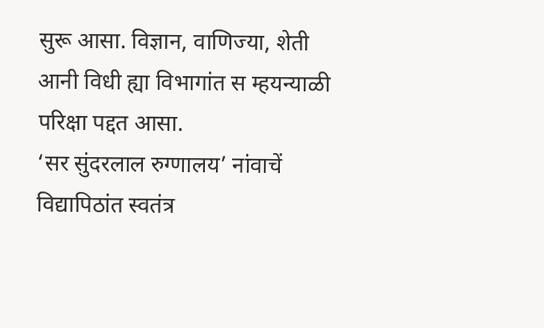सुरू आसा. विज्ञान, वाणिज्या, शेती आनी विधी ह्या विभागांत स म्हयन्याळी परिक्षा पद्दत आसा.
‘सर सुंदरलाल रुग्णालय’ नांवाचें विद्यापिठांत स्वतंत्र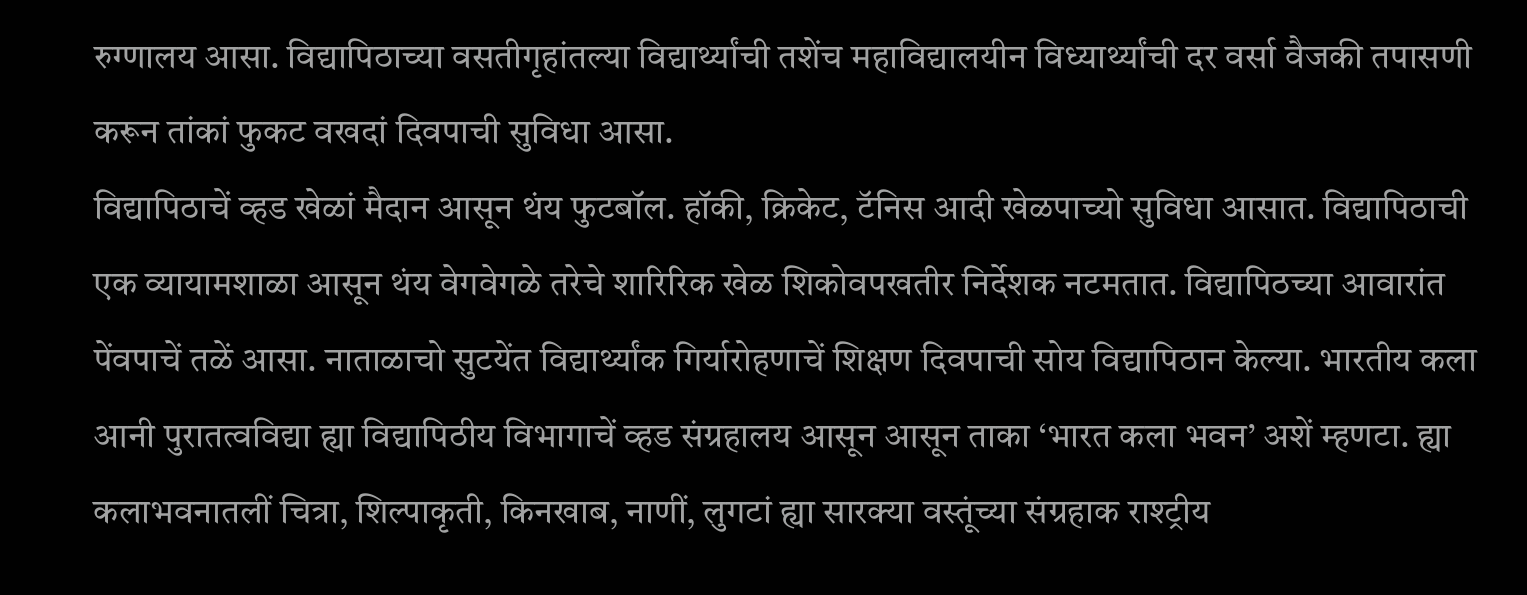रुग्णालय आसा. विद्यापिठाच्या वसतीगृहांतल्या विद्यार्थ्यांची तशेंच महाविद्यालयीन विध्यार्थ्यांची दर वर्सा वैजकी तपासणी करून तांकां फुकट वखदां दिवपाची सुविधा आसा.
विद्यापिठाचें व्हड खेळां मैदान आसून थंय फुटबॉल. हॉकी, क्रिकेट, टॅनिस आदी खेळपाच्यो सुविधा आसात. विद्यापिठाची एक व्यायामशाळा आसून थंय वेगवेगळे तरेचे शारिरिक खेळ शिकोवपखतीर निर्देशक नटमतात. विद्यापिठच्या आवारांत पेंवपाचें तळें आसा. नाताळाचो सुटयेंत विद्यार्थ्यांक गिर्यारोहणाचें शिक्षण दिवपाची सोय विद्यापिठान केल्या. भारतीय कला आनी पुरातत्वविद्या ह्या विद्यापिठीय विभागाचें व्हड संग्रहालय आसून आसून ताका ‘भारत कला भवन’ अशें म्हणटा. ह्या कलाभवनातलीं चित्रा, शिल्पाकृती, किनखाब, नाणीं, लुगटां ह्या सारक्या वस्तूंच्या संग्रहाक राश्ट्रीय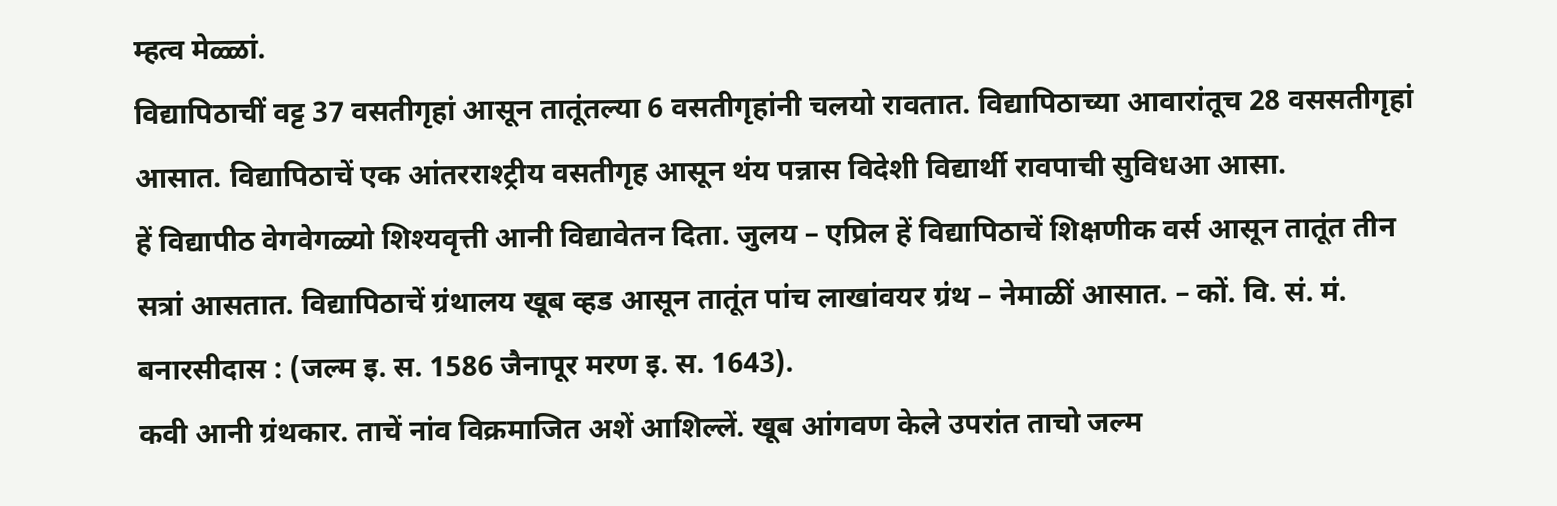म्हत्व मेळ्ळां.
विद्यापिठाचीं वट्ट 37 वसतीगृहां आसून तातूंतल्या 6 वसतीगृहांनी चलयो रावतात. विद्यापिठाच्या आवारांतूच 28 वससतीगृहां आसात. विद्यापिठाचें एक आंतरराश्ट्रीय वसतीगृह आसून थंय पन्नास विदेशी विद्यार्थी रावपाची सुविधआ आसा.
हें विद्यापीठ वेगवेगळ्यो शिश्यवृत्ती आनी विद्यावेतन दिता. जुलय – एप्रिल हें विद्यापिठाचें शिक्षणीक वर्स आसून तातूंत तीन सत्रां आसतात. विद्यापिठाचें ग्रंथालय खूब व्हड आसून तातूंत पांच लाखांवयर ग्रंथ – नेमाळीं आसात. – कों. वि. सं. मं.
बनारसीदास : (जल्म इ. स. 1586 जैनापूर मरण इ. स. 1643).
कवी आनी ग्रंथकार. ताचें नांव विक्रमाजित अशें आशिल्लें. खूब आंगवण केले उपरांत ताचो जल्म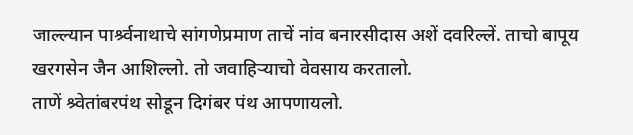जाल्ल्यान पार्श्र्वनाथाचे सांगणेप्रमाण ताचें नांव बनारसीदास अशें दवरिल्लें. ताचो बापूय खरगसेन जैन आशिल्लो. तो जवाहिऱ्याचो वेवसाय करतालो.
ताणें श्र्वेतांबरपंथ सोडून दिगंबर पंथ आपणायलो.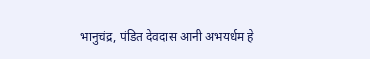भानुचंद्र, पंडित देवदास आनी अभयर्धम हे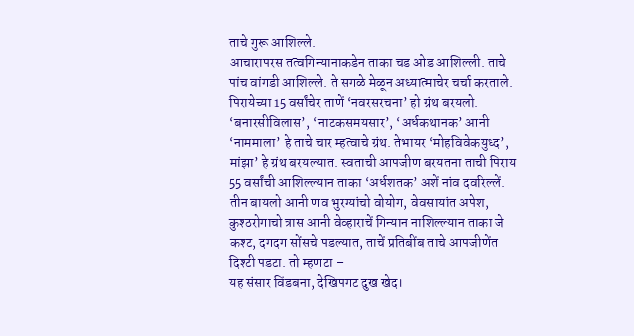ताचे गुरू आशिल्ले.
आचारापरस तत्वगिन्यानाकडेन ताका चड ओड आशिल्ली. ताचे पांच वांगडी आशिल्ले. ते सगळे मेळून अध्यात्माचेर चर्चा करताले.
पिरायेच्या 15 वर्सांचेर ताणें ‘नवरसरचना’ हो ग्रंथ बरयलो. ‘बनारसीविलास’, ‘नाटकसमयसार’, ‘अर्धकथानक’ आनी ‘नाममाला’ हे ताचे चार म्हत्वाचे ग्रंथ. तेभायर ‘मोहविवेकयुध्द’, मांझा’ हे ग्रंथ बरयल्यात. स्वताची आपजीण बरयतना ताची पिराय 55 वर्सांची आशिल्ल्यान ताका ‘अर्धशतक’ अशें नांव दवरिल्लें.
तीन बायलो आनी णव भुरग्यांचो वोयोग, वेवसायांत अपेश, कुश्ठरोगाचो त्रास आनी वेव्हाराचें गिन्यान नाशिल्ल्यान ताका जे कश्ट, दगदग सोंसचे पडल्यात, ताचें प्रतिबींब ताचे आपजीणेंत दिश्टी पडटा. तो म्हणटा –
यह संसार विंडबना, देखिपगट दुख खेद।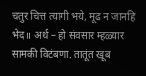चतुर चित्त त्यागी भये, मूढ न जानहि भेद॥ अर्थ – हो संवसार म्हळ्यार सामकी विटंबणा. तातूंत खूब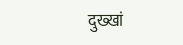दुख्खां